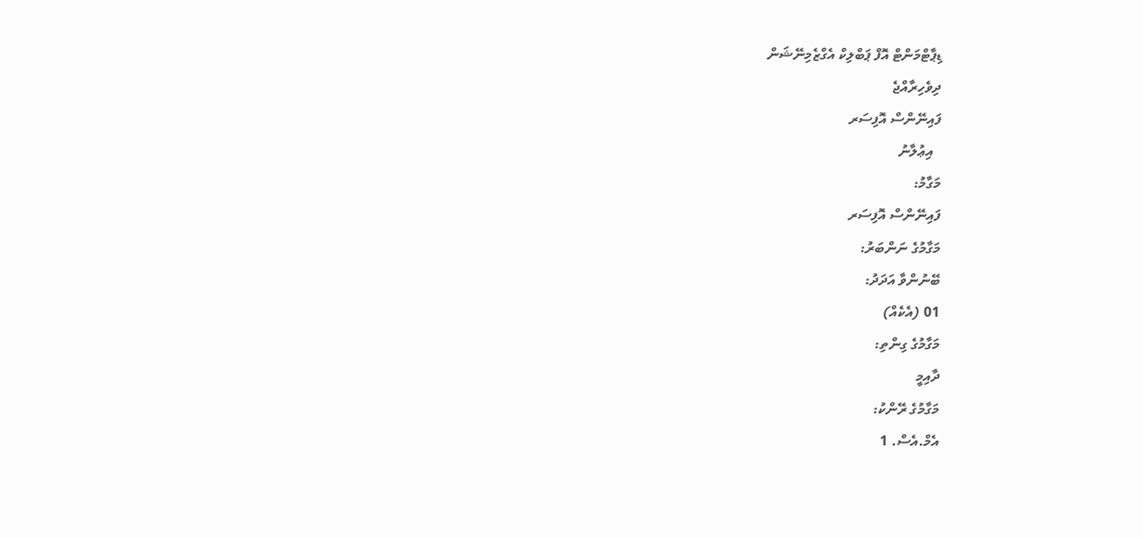ޑިޕާޓްމަންޓް އޮފް ޕަބްލިކް އެގްޒެމިނޭޝަން
ދިވެހިރާއްޖެ
ފައިނޭންސް އޮފިސަރ
  އިޢުލާނު
މަގާމު:
ފައިނޭންސް އޮފިސަރ
މަގާމުގެ ނަންބަރު:
ބޭނުންވާ އަދަދު:
01 (އެކެއް)
މަގާމުގެ ގިންތި:
ދާއިމީ
މަގާމުގެ ރޭންކު:
އެމް.އެސް. 1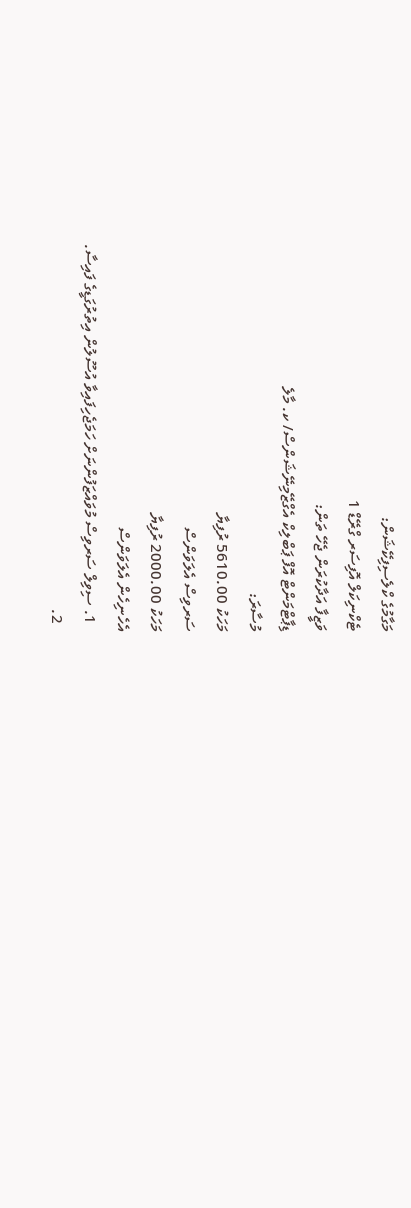މަގާމުގެ ކްލެސިފިކޭޝަން:
ޓެކްނިކަލް އޮފިސަރ ގްރޭޑް 1
ވަޒީފާ އަދާކުރަން ޖެހޭ ތަން:
ޑިޕާޓްމަންޓް އޮފް ޕަބްލިކް އެގްޒޭމިނޭޝަންސް/ ކ. މާލެ
މުސާރަ:
މަހަކު 5610.00 ރުފިޔާ
ސަރވިސް އެލަވަންސް
މަހަކު 2000.00 ރުފިޔާ
އެހެނިހެން އެލަވަންސް
  1. ސިވިލް ސަރވިސް މުވައްޒަފުންނަށް ހަމަޖެހިފައިވާ އުސޫލުން އިތުރުގަޑީގެ ފައިސާ.
  2.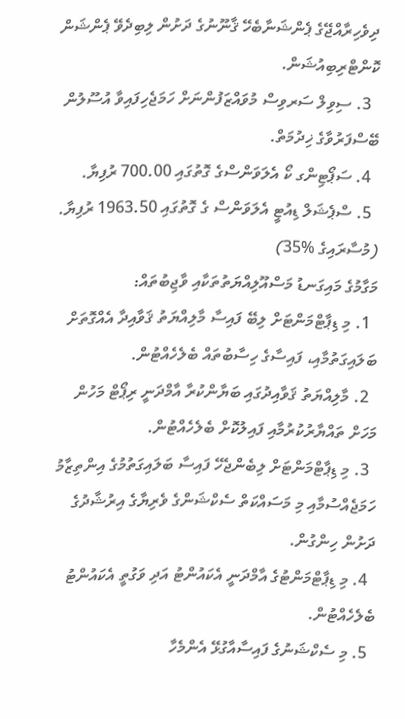ދިވެހިރާއްޖޭގެ ޕެންޝަނާބެހޭ ޤާނޫނުގެ ދަށުން ލިބިދެވޭ ޕެންޝަން ކޮންޓްރިބިއުޝަން.
  3. ސިވިލް ސަރވިސް މުވައްޒަފުންނަށް ހަމަޖެހިފައިވާ އުސޫލުން ބޭސްފަރުވާގެ ޚިދުމަތް.
  4. ސަޕޯޓިންގ ކޯ އެލަވަންސްގެ ގޮތުގައި 700.00 ރުފިޔާ.
  5. ސްޕެޝަލް ޑިއުޓީ އެލަވަންސް ގެ ގޮތުގައި 1963.50 ރުފިޔާ. (މުސާރައިގެ %35)
މަގާމުގެ މައިގަނޑު މަސްއޫލިއްޔަތުތަކާއި ވާޖިބުތައް:
  1. މި ޑިޕާޓްމަންޓަށް ލިބޭ ފައިސާ މާލިއްޔަތު ޤަވާއިދާ އެއްގޮތަށް ބަލައިގަތުމާއި، ފައިސާގެ ހިސާބުތައް ބެލެހެއްޓުން.
  2. މާލިއްޔަތު ޤަވާއިދުގައި ބަޔާންކުރާ އާމްދަނީ ރިޕޯޓް މަހުން މަހަށް ތައްޔާރުކުރުމާއި ފައިލުކޮށް ބެލެހެއްޓުން.
  3. މި ޑިޕާޓްމަންޓަށް ލިބެންޖެހޭ ފައިސާ ބަލައިގަތުމުގެ އިންތިޒާމު ހަމަޖެއްސުމާއި މި މަސައްކަތް ސެކްޝަންގެ ވެރިޔާގެ އިރުޝާދުގެ ދަށުން ހިންގުން.
  4. މި ޑިޕާޓްމަންޓުގެ އާމްދަނީ އެކައުންޓު އަދި ވަގުތީ އެކައުންޓު ބެލެހެއްޓުން.
  5. މި ސެކްޝަނުގެ ފައިސާއާގުޅޭ އެންމެހާ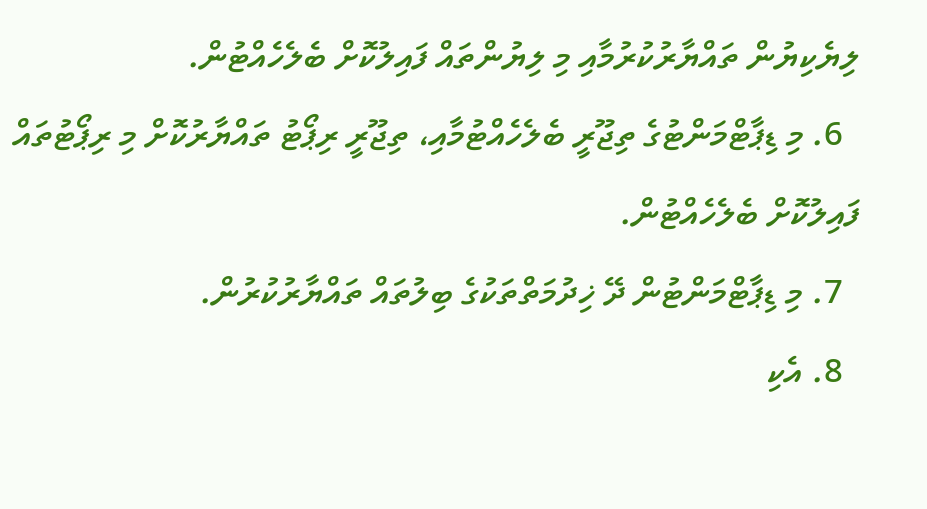ލިޔެކިޔުން ތައްޔާރުކުރުމާއި މި ލިޔުންތައް ފައިލުކޮށް ބެލެހެއްޓުން.
  6. މި ޑިޕާޓްމަންޓުގެ ތިޖޫރީ ބެލެހެއްޓުމާއި، ތިޖޫރީ ރިޕޯޓު ތައްޔާރުކޮށް މި ރިޕޯޓުތައް ފައިލުކޮށް ބެލެހެއްޓުން.
  7. މި ޑިޕާޓްމަންޓުން ދޭ ޚިދުމަތްތަކުގެ ބިލުތައް ތައްޔާރުކުރުން.
  8. އެކި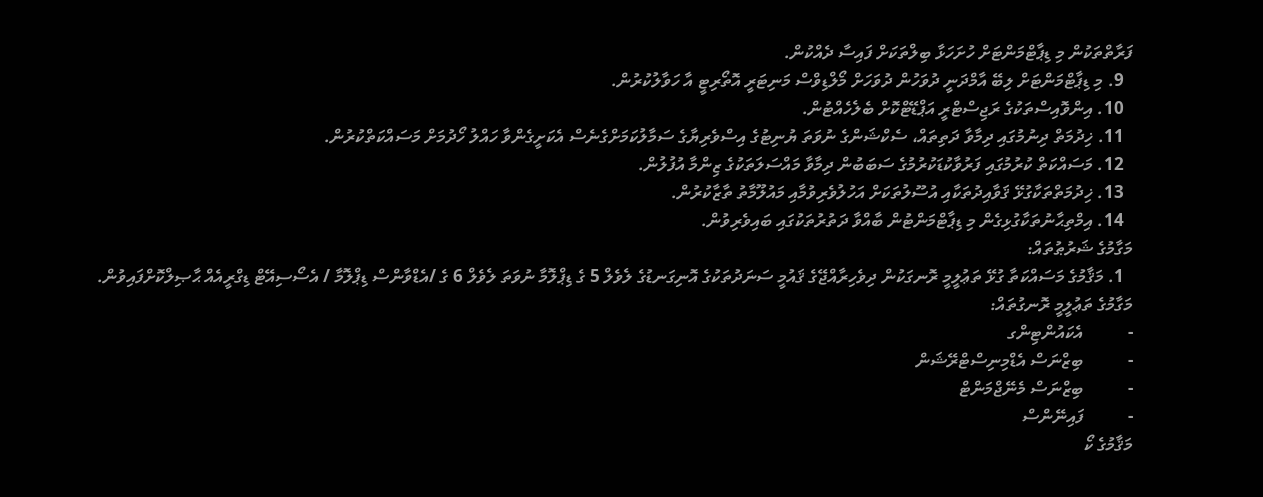ފަރާތްތަކުން މި ޑިޕާޓްމަންޓަށް ހުށަހަޅާ ބިލްތަކަށް ފައިސާ ދެއްކުން.
  9. މި ޑިޕާޓްމަންޓަށް ލިބޭ އާމްދަނީ ދުވަހުން ދުވަހަށް މޯލްޑިވްސް މަނިޓަރީ އޮތޯރިޓީ އާ ހަވާލުކުރުން.
  10. އިންވޮއިސްތަކުގެ ރަޖިސްޓްރީ އަޕްޑޭޓްކޮށް ބެލެހެއްޓުން.
  11. ޚިދުމަތް ދިނުމުގައި ދިމާވާ ދަތިތައް، ސެކްޝަންގެ ނުވަތަ ޔުނިޓުގެ އިސްވެރިޔާގެ ސަމާލުކަމަށްގެނެސް އެކަށީގެންވާ ހައްލު ހޯދުމަށް މަސައްކަތްކުރުން.
  12. މަސައްކަތް ކުރުމުގައި ފަރުވާކުޑަކުރުމުގެ ސަބަބުން ދިމާވާ މައްސަލަތަކުގެ ޒިންމާ އުފުލުން.
  13. ޚިދުމަތްތަކާގުޅޭ ޤަވާއިދުތަކާއި އުސޫލުތަކަށް އަހުލުވެރިވުމާއި މައުލޫމާތު ތާޒާކުރުން.
  14. އިމްތިޙާނުތަކާގުޅިގެން މި ޑިޕާޓްމަންޓުން ބާއްވާ ދަތުރުތަކުގައި ބައިވެރިވުން.
މަގާމުގެ ޝަރުޠުތައް:
  1. މަޤާމުގެ މަސައްކަތާ ގުޅޭ ތަޢުލީމީ ރޮނގަކުން ދިވެހިރާއްޖޭގެ ޤައުމީ ސަނަދުތަކުގެ އޮނިގަނޑުގެ ލެވެލް 5 ގެ ޑިޕްލޮމާ ނުވަތަ ލެވެލް 6 ގެ /އެޑްވާންސް ޑިޕްލޮމާ / އެސޯސިއޭޓް ޑިގްރީއެއް ޙާޞިލްކޮށްފައިވުން.
މަގާމުގެ ތަޢުލީމީ ރޮނގުތައް:
-          އެކައުންޓިންގ
-          ބިޒްނަސް އެޑްމިނިސްޓްރޭޝަން
-          ބިޒްނަސް މެނޭޖްމަންޓް
-          ފައިނޭންސް
މަޤާމުގެ ކޯ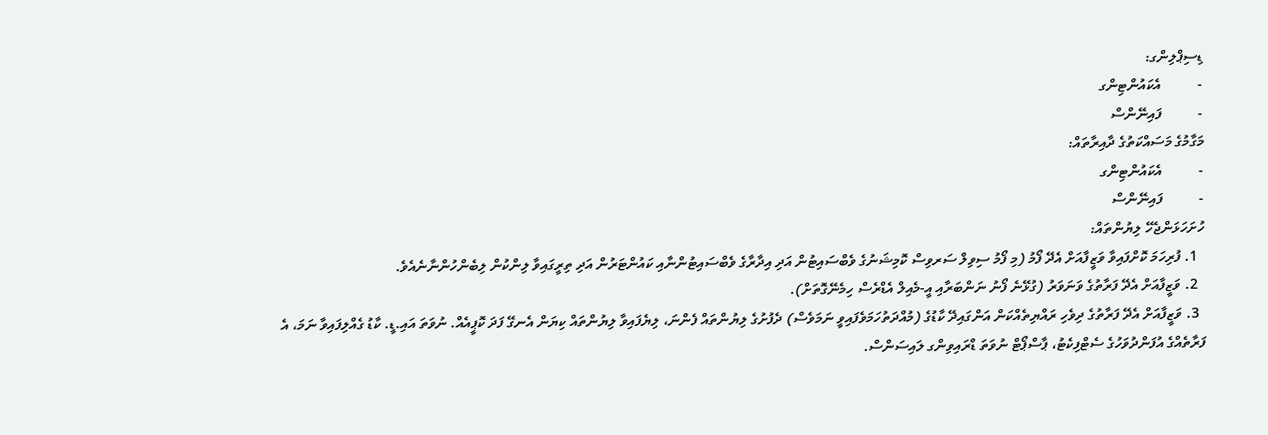ޑިސިޕްލިންގ:
-          އެކައުންޓިންގ
-          ފައިނޭންސް
މަގާމުގެ މަސައްކަތުގެ ދާއިރާތައް:
-          އެކައުންޓިންގ
-          ފައިނޭންސް
ހުށަހަޅަންޖެހޭ ލިޔުންތައް:
  1. ފުރިހަމަ ކޮށްފައިވާ ވަޒީފާއަށް އެދޭ ފޯމު (މި ފޯމު ސިވިލް ސަރވިސް ކޮމިޝަނުގެ ވެބްސައިޓުން އަދި އިދާރާގެ ވެބްސައިޓުންނާއި ކައުންޓަރުން އަދި ތިރީގައިވާ ލިންކުން ލިބެންހުންނާނެއެވެ.
  2. ވަޒީފާއަށް އެދޭ ފަރާތުގެ ވަނަވަރު (ގުޅޭނެ ފޯނު ނަންބަރާއި އީ-މެއިލް އެޑްރެސް ހިމެނޭގޮތަށް).
  3. ވަޒީފާއަށް އެދޭ ފަރާތުގެ ދިވެހި ރައްޔިތެއްކަން އަންގައިދޭ ކާޑުގެ (މުއްދަތުހަމަވެފައިވީ ނަމަވެސް) ދެފުށުގެ ލިޔުންތައް ފެންނަ، ލިޔެފައިވާ ލިޔުންތައް ކިޔަން އެނގޭ ފަދަ ކޮޕީއެއް. ނުވަތަ އައި.ޑީ. ކާޑު ގެއްލިފައިވާ ނަމަ، އެ ފަރާތެއްގެ އުފަންދުވަހުގެ ސެޓްފިކެޓު، ޕާސްޕޯޓް ނުވަތަ ޑްރައިވިންގ ލައިސަންސް.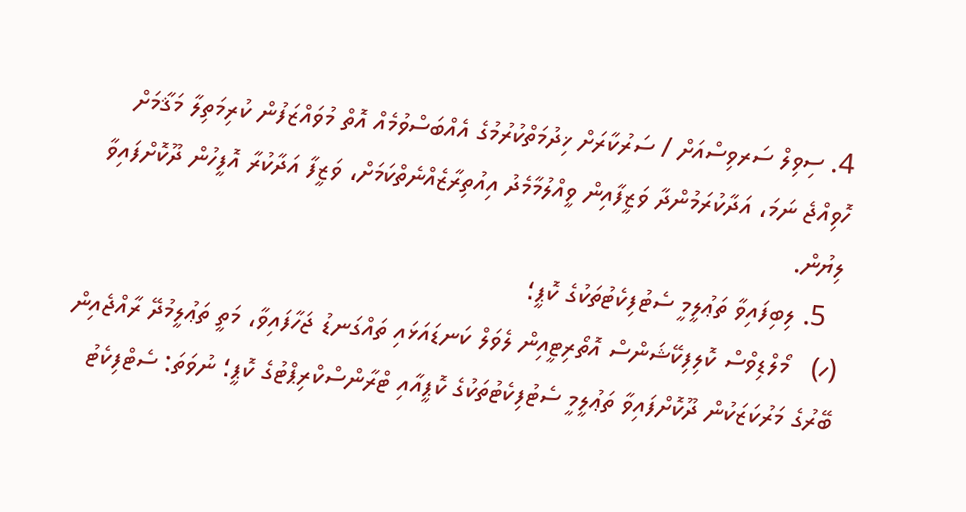4. ސިވިލް ސަރވިސްއަށް / ސަރުކާރަށް ޚިދުމަތްކުރުމުގެ އެއްބަސްވުމެއް އޮތް މުވައްޒަފުން ކުރިމަތިލާ މަޤާމަށް ހޮވިއްޖެ ނަމަ، އަދާކުރަމުންދާ ވަޒީފާއިން ވީއްލުމާމެދު އިއުތިރާޒެއްނެތްކަމަށް، ވަޒީފާ އަދާކުރާ އޮފީހުން ދޫކޮށްފައިވާ ލިޔުން.
  5. ލިބިފައިވާ ތަޢުލީމީ ސެޓުފިކެޓުތަކުގެ ކޮޕީ؛
(ހ)   މޯލްޑިވްސް ކޮލިފިކޭޝަންސް އޮތޯރިޓީއިން ލެވަލް ކަނޑައަޅައި ތައްގަނޑު ޖަހާފައިވާ، މަތީ ތަޢުލީމުދޭ ރާއްޖެއިން ބޭރުގެ މަރުކަޒަކުން ދޫކޮށްފައިވާ ތަޢުލީމީ ސެޓުފިކެޓުތަކުގެ ކޮޕީއާއި ޓްރާންސްކްރިޕްޓުގެ ކޮޕީ؛ ނުވަތަ: ސެޓްފިކެޓު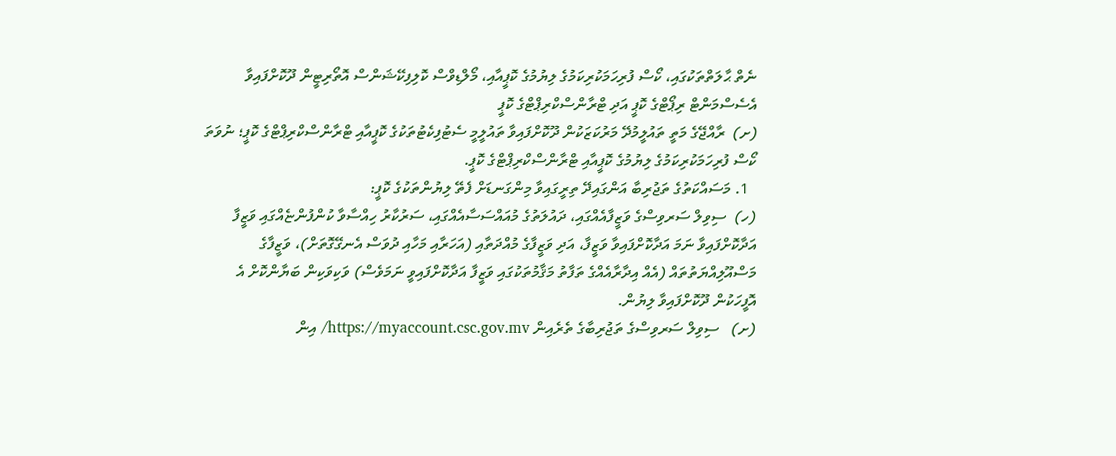ނެތް ޙާލަތްތަކުގައި، ކޯސް ފުރިހަމަކުރިކަމުގެ ލިޔުމުގެ ކޮޕީއާއި، މޯލްޑިވްސް ކޮލިފިކޭޝަންސް އޮތޯރިޓީން ދޫކޮށްފައިވާ އެސެސްމަންޓް ރިޕޯޓްގެ ކޮޕީ އަދި ޓްރާންސްކްރިޕްޓްގެ ކޮޕީ
(ށ)  ރާއްޖޭގެ މަތީ ތައުލީމުދޭ މަރުކަޒަކުން ދޫކޮށްފައިވާ ތައުލީމީ ސެޓުފިކެޓުތަކުގެ ކޮޕީއާއި ޓްރާންސްކްރިޕްޓްގެ ކޮޕީ؛ ނުވަތަ ކޯސް ފުރިހަމަކުރިކަމުގެ ލިޔުމުގެ ކޮޕީއާއި ޓްރާންސްކްރިޕްޓްގެ ކޮޕީ.
  1. މަސައްކަތުގެ ތަޖުރިބާ އަންގައިދޭ ތިރީގައިވާ މިންގަނޑަށް ފެތޭ ލިޔުންތަކުގެ ކޮޕީ:
(ހ)  ސިވިލް ސަރވިސްގެ ވަޒީފާއެއްގައި، ދައުލަތުގެ މުއައްސަސާއެއްގައި، ސަރުކާރު ހިއްސާވާ ކުންފުންޏެއްގައި ވަޒީފާ އަދާކޮށްފައިވާ ނަމަ އަދާކޮށްފައިވާ ވަޒީފާ، އަދި ވަޒީފާގެ މުއްދަތާއި (އަހަރާއި މަހާއި ދުވަސް އެނގޭގޮތަށް)، ވަޒީފާގެ މަސްއޫލިއްޔަތުތައް (އެއް އިދާރާއެއްގެ ތަފާތު މަޤާމުތަކުގައި ވަޒީފާ އަދާކޮށްފައިވީ ނަމަވެސް) ވަކިވަކިން ބަޔާންކޮށް އެ އޮފީހަކުން ދޫކޮށްފައިވާ ލިޔުން.
(ށ)   ސިވިލް ސަރވިސްގެ ތަޖުރިބާގެ ތެރެއިން https://myaccount.csc.gov.mv/ އިން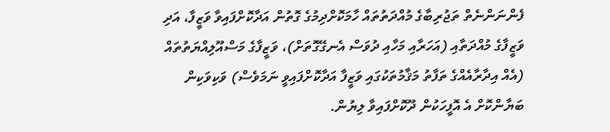ފެންނަންނެތް ތަޖުރިބާގެ މުއްދަތުތައް ހާމަކޮށްދިމުގެ ގޮތުން އަދާކޮށްފައިވާ ވަޒީފާ، އަދި ވަޒީފާގެ މުއްދަތާއި (އަހަރާއި މަހާއި ދުވަސް އެނގޭގޮތަށް)، ވަޒީފާގެ މަސްއޫލިއްޔަތުތައް (އެއް އިދާރާއެއްގެ ތަފާތު މަޤާމުތަކުގައި ވަޒީފާ އަދާކޮށްފައިވީ ނަމަވެސް) ވަކިވަކިން ބަޔާންކޮށް އެ އޮފީހަކުން ދޫކޮށްފައިވާ ލިޔުން.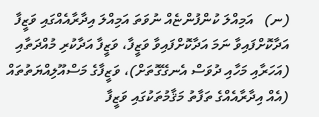(ނ)   އަމިއްލަ ކުންފުންޏެއް ނުވަތަ އަމިއްލަ އިދާރާއެއްގައި ވަޒީފާ އަދާކޮށްފައިވާ ނަމަ އަދާކޮށްފައިވާ ވަޒީފާ، ވަޒީފާ އަދާކުރި މުއްދަތާއި (އަހަރާއި މަހާއި ދުވަސް އެނގޭގޮތަށް)، ވަޒީފާގެ މަސްއޫލިއްޔަތުތައް (އެއް އިދާރާއެއްގެ ތަފާތު މަޤާމުތަކުގައި ވަޒީފާ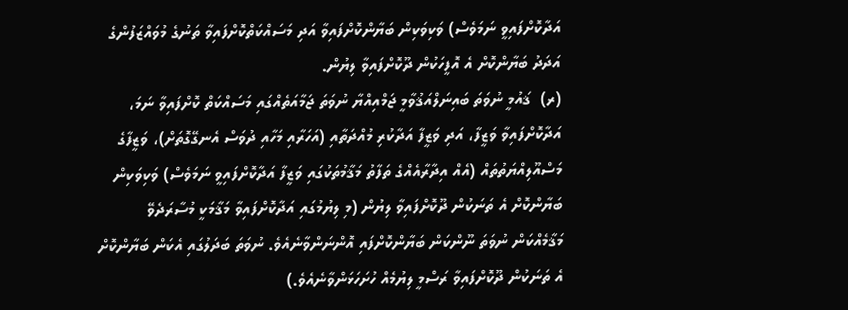އަދާކޮށްފައިވީ ނަމަވެސް) ވަކިވަކިން ބަޔާންކޮށްފައިވާ އަދި މަސައްކަތްކޮށްފައިވާ ތަނުގެ މުވައްޒަފުންގެ އަދަދު ބަޔާންކޮށް އެ އޮފީހަކުން ދޫކޮށްފައިވާ ލިޔުން.
(ރ)  ޤައުމީ ނުވަތަ ބައިނަލްއަޤުވާމީ ޖަމްއިއްޔާ ނުވަތަ ޖަމާއަތެއްގައި މަސައްކަތް ކޮށްފައިވާ ނަމަ، އަދާކޮށްފައިވާ ވަޒީފާ، އަދި ވަޒީފާ އަދާކުރި މުއްދަތާއި (އަހަރާއި މަހާއި ދުވަސް އެނގޭގޮތަށް)، ވަޒީފާގެ މަސްއޫލިއްޔަތުތައް (އެއް އިދާރާއެއްގެ ތަފާތު މަޤާމުތަކުގައި ވަޒީފާ އަދާކޮށްފައިވީ ނަމަވެސް) ވަކިވަކިން ބަޔާންކޮށް އެ ތަނަކުން ދޫކޮށްފައިވާ ލިޔުން (މި ލިޔުމުގައި އަދާކޮށްފައިވާ މަޤާމަކީ މުސާރަދެވޭ މަޤާމެއްކަން ނުވަތަ ނޫންކަން ބަޔާންކޮށްފައި އޮންނަންވާނެއެވެ. ނުވަތަ ބަދަލުގައި އެކަން ބަޔާންކޮށް އެ ތަނަކުން ދޫކޮށްފައިވާ ރަސްމީ ލިޔުމެއް ހުށަހަޅަންވާނެއެވެ.)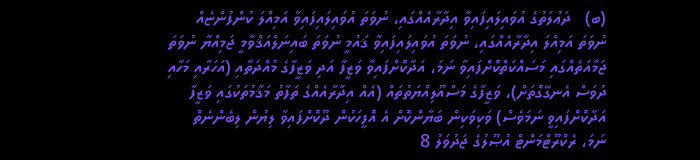(ބ)   ދަޢުލަތުގެ އުވައިލައިފައިވާ އިދާރާއެއްގައި، ނުވަތަ އުވައިލައިފައިވާ އަމިއްލަ ކުންފުންޏެއް ނުވަތަ އަމިއްލަ އިދާރާއެއްގައި، ނުވަތަ އުވައިލައިފައިވާ ޤައުމީ ނުވަތަ ބައިނަލްއަޤްވާމީ ޖަމިއްޔާ ނުވަތަ ޖަމާއަތެއްގައި މަސައްކަތްކޮށްފައިވާ ނަމަ، އަދާކޮށްފައިވާ ވަޒީފާ އަދި ވަޒީފާގެ މުއްދަތާއި (އަހަރާއި މަހާއި ދުވަސް އެނގޭގޮތަށް)، ވަޒީފާގެ މަސްއޫލިއްޔަތުތައް (އެއް އިދާރާއެއްގެ ތަފާތު މަޤާމުތަކުގައި ވަޒީފާ އަދާކޮށްފައިވީ ނަމަވެސް) ވަކިވަކިން ބަޔާންކޮށް އެ އޮފީހަކުން ދޫކޮށްފައިވާ ލިޔުން ލިބެންނެތް ނަމަ، ރެކްރޫޓްމަންޓް އުޞޫލުގެ ޖަދުވަލު 8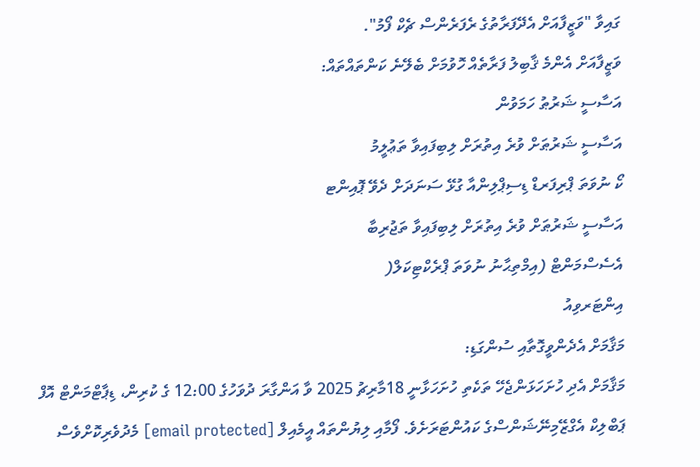ގައިވާ "ވަޒީފާއަށް އެދޭފަރާތުގެ ރެފަރެންސް ޗެކް ފޯމު".
ވަޒީފާއަށް އެންމެ ޤާބިލު ފަރާތެއް ހޮވުމަށް ބެލޭނެ ކަންތައްތައް:
އަސާސީ ޝަރުޠު ހަމަވުން
އަސާސީ ޝަރުޠަށް ވުރެ އިތުރަށް ލިބިފައިވާ ތަޢުލީމު
ކޯ ނުވަތަ ޕްރިފަރޑް ޑިސިޕްލިންއާ ގުޅޭ ސަނަދަށް ދެވޭ ޕޮއިންޓ
އަސާސީ ޝަރުޠަށް ވުރެ އިތުރަށް ލިބިފައިވާ ތަޖުރިބާ
އެސެސްމަންޓް (އިމްތިޙާނު ނުވަތަ ޕްރެކްޓިކަލް(
އިންޓަރވިއު
މަޤާމަށް އެދެންވީގޮތާއި ސުންގަޑި:
މަޤާމަށް އެދި ހުށަހަޅަންޖެހޭ ތަކެތި ހުށަހަޅާނީ 18މާރިޗު 2025 ވާ އަންގާރަ ދުވަހުގެ 12:00 ގެ ކުރިން، ޑިޕާޓްމަންޓް އޮފް ޕަބްލިކް އެގްޒޭމިނޭޝަންސްގެ ކައުންޓަރަށެވެ. ފޯމާއި ލިޔުންތައް އީމެއިލް [email protected] މެދުވެރިކޮށްވެސް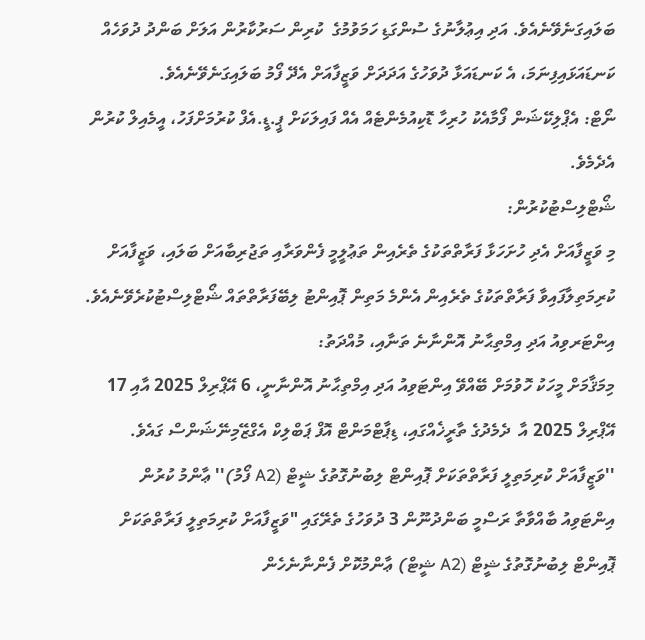ބަލައިގަނެވޭނެއެވެ. އަދި އިޢުލާނުގެ ސުންގަޑި ހަމަވުމުގެ  ކުރިން ސަރުކާރުން އަލަށް ބަންދު ދުވަހެއް ކަނޑައަޅައިފިނަމަ، އެ ކަނޑައަޅާ ދުވަހުގެ އަދަދަށް ވަޒީފާއަށް އެދޭ ފޯމު ބަލައިގަނެވޭނެއެވެ.
ނޯޓް: އެޕްލިކޭޝަން ފޯމާއެކު ހުރިހާ ޑޮކިއުމެންޓެއް އެއް ފައިލަކަށް ޕީ.ޑީ.އެފް ކުރުމަށްފަހު، އީމެއިލް ކުރުން އެދެމެވެ.
ޝޯޓްލިސްޓުކުރުން:
މި ވަޒީފާއަށް އެދި ހުށަހަޅާ ފަރާތްތަކުގެ ތެރެއިން ތަޢުލީމީ ފެންވަރާއި ތަޖުރިބާއަށް ބަލައި، ވަޒީފާއަށް ކުރިމަތިލާފައިވާ ފަރާތްތަކުގެ ތެރެއިން އެންމެ މަތިން ޕޮއިންޓު ލިބޭފަރާތްތައް ޝޯޓްލިސްޓުކުރެވޭނެއެވެ.
އިންޓަރވިއު އަދި އިމްތިޙާނު އޮންނާނެ ތަނާއި، މުއްދަތު:
މިމަޤާމަށް މީހަކު ހޮވުމަށް ބޭއްވޭ އިންޓަވިއު އަދި އިމްތިޙާނު އޮންނާނީ، 6 އޭޕްރިލް 2025 އާއި 17 އޭޕްރިލް 2025 އާ  ދެމެދުގެ ތާރީޚެއްގައި، ޑިޕާޓްމަންޓް އޮފް ޕަބްލިކް އެގްޒޭމިނޭޝަންސް ގައެވެ.
''ވަޒީފާއަށް ކުރިމަތިލީ ފަރާތްތަކަށް ޕޮއިންޓް ލިބުނުގޮތުގެ ޝީޓް (A2 ފޯމު)'' ޢާންމު ކުރުން
އިންޓަވިއު ބާއްވާތާ ރަސްމީ ބަންދުނޫން 3 ދުވަހުގެ ތެރޭގައި "ވަޒީފާއަށް ކުރިމަތިލީ ފަރާތްތަކަށް ޕޮއިންޓް ލިބުނުގޮތުގެ ޝީޓް (A2 ޝީޓް) ޢާންމުކޮށް ފެންނާނެހެން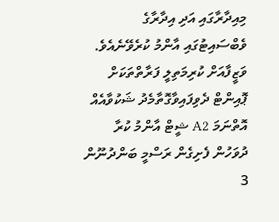މިއިދާރާގައި އަދި އިދާރާގެ ވެބްސައިޓުގައި އާންމު ކުރެވޭނެއެވެ. ވަޒީފާއަށް ކުރިމަތިލީ ފަރާތްތަކަށް ޕޮއިންޓް ދެވިފައިވާގޮތާމެދު ޝަކުވާއެއް އޮތްނަމަ A2 ޝީޓް އާންމު ކުރާ ދުވަހުން ފެށިގެން ރަސްމީ ބަންދުނޫން 3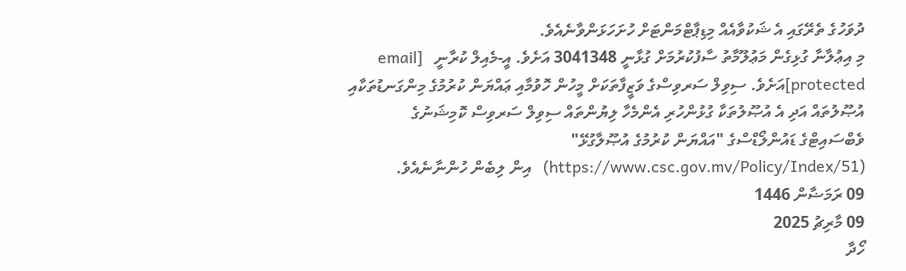ދުވަހުގެ ތެރޭގައި އެ ޝަކުވާއެއް މިޑިޕާޓްމަންޓަށް ހުށަހަޅަންވާނެއެވެ.
މި އިޢުލާނާ ގުޅިގެން މަޢުލޫމާތު ސާފުކުރުމަށް ގުޅާނީ 3041348 އަށެވެ. އީ-މެއިލް ކުރާނީ   [email protected]އަށެވެ. ސިވިލް ސަރވިސްގެ ވަޒީފާތަކަށް މީހުން ހޮވުމާއި ޢައްޔަން ކުރުމުގެ މިންގަނޑުތަކާއި އުޞޫލުތައް އަދި އެ އުޞޫލުތަކާ ގުޅުންހުރި އެންމެހާ ލިޔުންތައް ސިވިލް ސަރވިސް ކޮމިޝަނުގެ ވެބްސައިޓްގެ ޑައުންލޯޑްސްގެ "އައްޔަން ކުރުމުގެ އުޞޫލާގުޅޭ" (https://www.csc.gov.mv/Policy/Index/51)   އިން ލިބެން ހުންނާނެއެވެ.
09 ރަމަޟާން 1446
09 މާރިޗު 2025
ހޯދާ